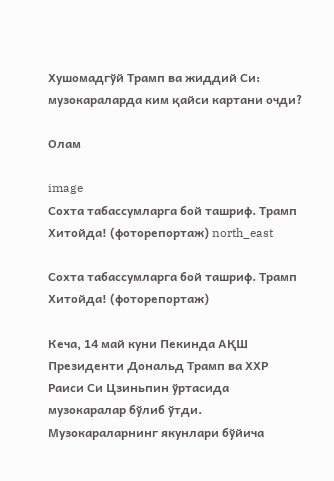Хушомадгўй Трамп ва жиддий Си: музокараларда ким қайси картани очди?

Олам

image
Сохта табассумларга бой ташриф. Трамп Хитойда! (фоторепортаж) north_east

Сохта табассумларга бой ташриф. Трамп Хитойда! (фоторепортаж)

Кеча, 14 май куни Пекинда АҚШ Президенти Дональд Трамп ва ХХР Раиси Си Цзиньпин ўртасида музокаралар бўлиб ўтди. Музокараларнинг якунлари бўйича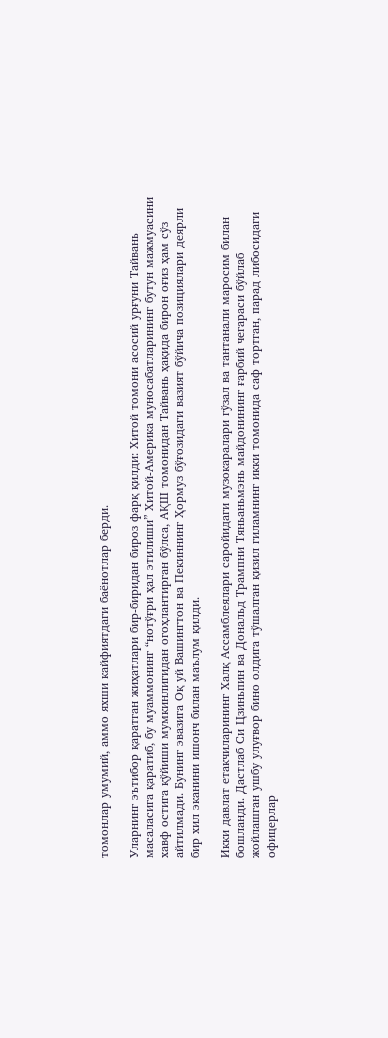томонлар умумий, аммо яхши кайфиятдаги баёнотлар берди.

Уларнинг эътибор қаратган жиҳатлари бир-биридан бироз фарқ қилди: Хитой томони асосий урғуни Тайвань масаласига қаратиб, бу муаммонинг “нотўғри ҳал этилиши” Хитой-Америка муносабатларининг бутун мажмуасини хавф остига қўйиши мумкинлигидан огоҳлантирган бўлса, АҚШ томонидан Тайвань ҳақида бирон оғиз ҳам сўз айтилмади. Бунинг эвазига Оқ уй Вашингтон ва Пекиннинг Ҳормуз бўғозидаги вазият бўйича позициялари деярли бир хил эканини ишонч билан маълум қилди.

Икки давлат етакчиларининг Халқ Ассамблеялари саройидаги музокаралари гўзал ва тантанали маросим билан бошланди. Дастлаб Си Цзиньпин ва Дональд Трампни Тяньаньмэнь майдонининг ғарбий чегараси бўйлаб жойлашган ушбу улуғвор бино олдига тўшалган қизил гиламнинг икки томонида саф тортган, парад либосидаги офицерлар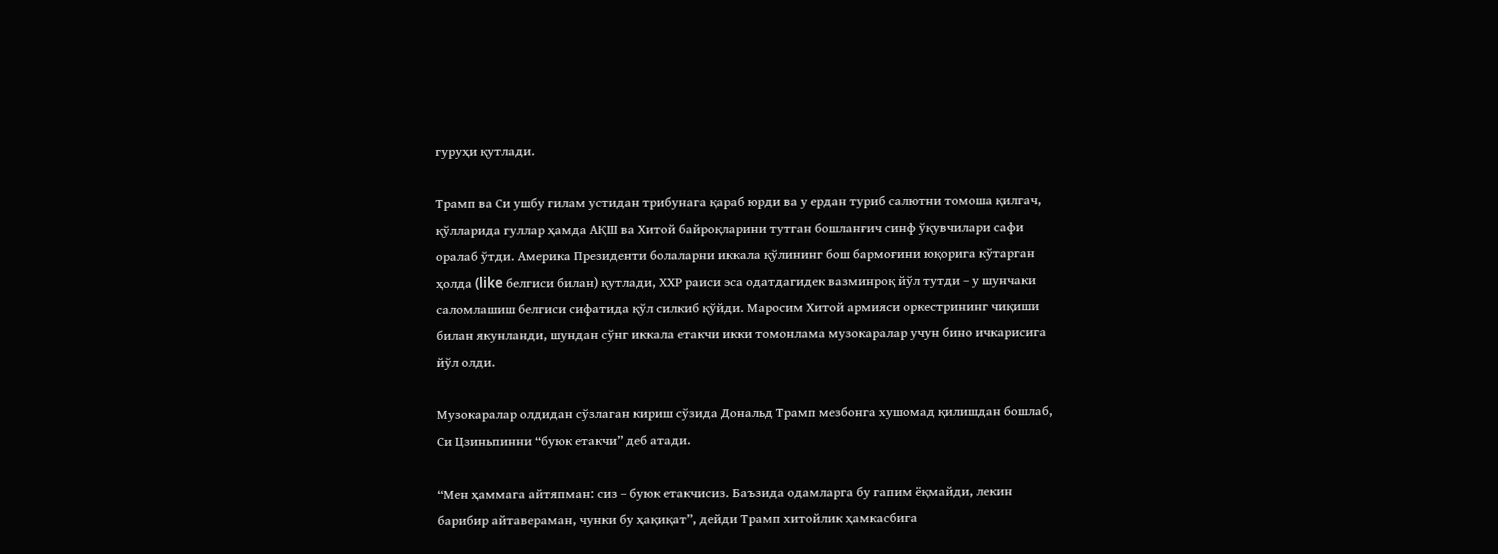гуруҳи қутлади.

Трамп ва Си ушбу гилам устидан трибунага қараб юрди ва у ердан туриб салютни томоша қилгач, қўлларида гуллар ҳамда АҚШ ва Хитой байроқларини тутган бошланғич синф ўқувчилари сафи оралаб ўтди. Америка Президенти болаларни иккала қўлининг бош бармоғини юқорига кўтарган ҳолда (like белгиси билан) қутлади, ХХР раиси эса одатдагидек вазминроқ йўл тутди – у шунчаки саломлашиш белгиси сифатида қўл силкиб қўйди. Маросим Хитой армияси оркестрининг чиқиши билан якунланди, шундан сўнг иккала етакчи икки томонлама музокаралар учун бино ичкарисига йўл олди.

Музокаралар олдидан сўзлаган кириш сўзида Дональд Трамп мезбонга хушомад қилишдан бошлаб, Си Цзиньпинни “буюк етакчи” деб атади.

“Мен ҳаммага айтяпман: сиз – буюк етакчисиз. Баъзида одамларга бу гапим ёқмайди, лекин барибир айтавераман, чунки бу ҳақиқат”, дейди Трамп хитойлик ҳамкасбига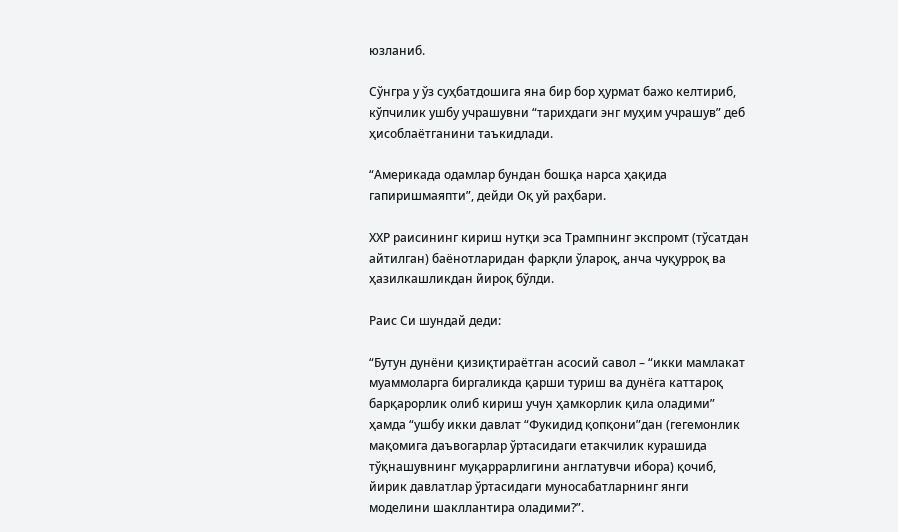юзланиб.

Сўнгра у ўз суҳбатдошига яна бир бор ҳурмат бажо келтириб, кўпчилик ушбу учрашувни “тарихдаги энг муҳим учрашув” деб ҳисоблаётганини таъкидлади.

“Америкада одамлар бундан бошқа нарса ҳақида гапиришмаяпти”, дейди Оқ уй раҳбари.

ХХР раисининг кириш нутқи эса Трампнинг экспромт (тўсатдан айтилган) баёнотларидан фарқли ўлароқ, анча чуқурроқ ва ҳазилкашликдан йироқ бўлди.

Раис Си шундай деди:

“Бутун дунёни қизиқтираётган асосий савол – “икки мамлакат муаммоларга биргаликда қарши туриш ва дунёга каттароқ барқарорлик олиб кириш учун ҳамкорлик қила оладими” ҳамда “ушбу икки давлат “Фукидид қопқони”дан (гегемонлик мақомига даъвогарлар ўртасидаги етакчилик курашида тўқнашувнинг муқаррарлигини англатувчи ибора) қочиб, йирик давлатлар ўртасидаги муносабатларнинг янги моделини шакллантира оладими?”.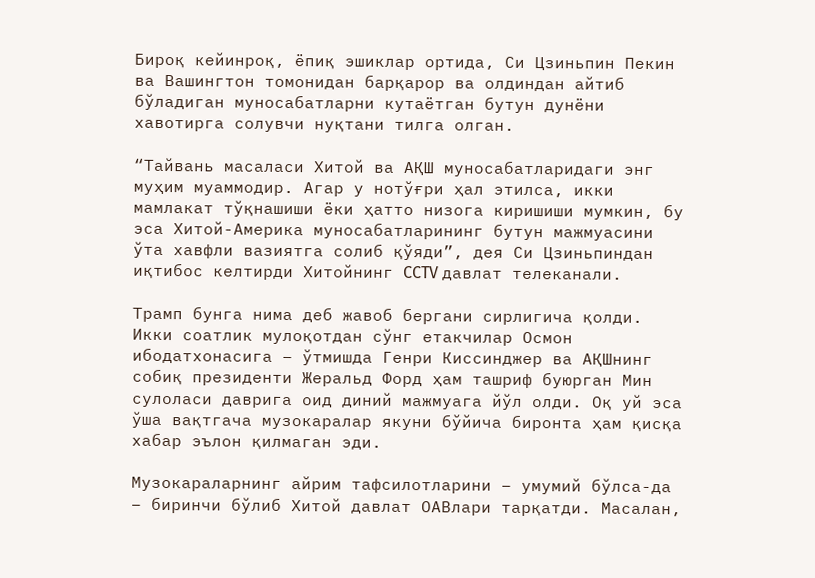Бироқ кейинроқ, ёпиқ эшиклар ортида, Си Цзиньпин Пекин ва Вашингтон томонидан барқарор ва олдиндан айтиб бўладиган муносабатларни кутаётган бутун дунёни хавотирга солувчи нуқтани тилга олган.

“Тайвань масаласи Хитой ва АҚШ муносабатларидаги энг муҳим муаммодир. Агар у нотўғри ҳал этилса, икки мамлакат тўқнашиши ёки ҳатто низога киришиши мумкин, бу эса Хитой-Америка муносабатларининг бутун мажмуасини ўта хавфли вазиятга солиб қўяди”, дея Си Цзиньпиндан иқтибос келтирди Хитойнинг CCTV давлат телеканали.

Трамп бунга нима деб жавоб бергани сирлигича қолди. Икки соатлик мулоқотдан сўнг етакчилар Осмон ибодатхонасига – ўтмишда Генри Киссинджер ва АҚШнинг собиқ президенти Жеральд Форд ҳам ташриф буюрган Мин сулоласи даврига оид диний мажмуага йўл олди. Оқ уй эса ўша вақтгача музокаралар якуни бўйича биронта ҳам қисқа хабар эълон қилмаган эди.

Музокараларнинг айрим тафсилотларини – умумий бўлса-да – биринчи бўлиб Хитой давлат ОАВлари тарқатди. Масалан,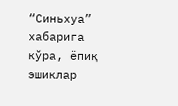“Синьхуа” хабарига кўра, ёпиқ эшиклар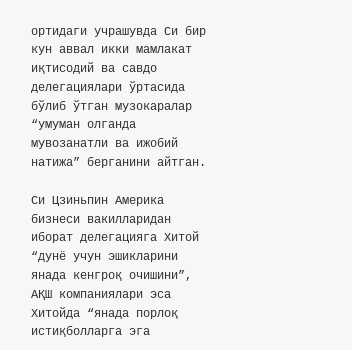ортидаги учрашувда Си бир кун аввал икки мамлакат иқтисодий ва савдо делегациялари ўртасида бўлиб ўтган музокаралар “умуман олганда мувозанатли ва ижобий натижа” берганини айтган.

Си Цзиньпин Америка бизнеси вакилларидан иборат делегацияга Хитой “дунё учун эшикларини янада кенгроқ очишини”, АҚШ компаниялари эса Хитойда “янада порлоқ истиқболларга эга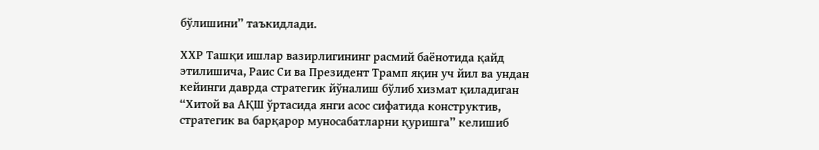бўлишини” таъкидлади.

ХХР Ташқи ишлар вазирлигининг расмий баёнотида қайд этилишича, Раис Си ва Президент Трамп яқин уч йил ва ундан кейинги даврда стратегик йўналиш бўлиб хизмат қиладиган “Хитой ва АҚШ ўртасида янги асос сифатида конструктив, стратегик ва барқарор муносабатларни қуришга” келишиб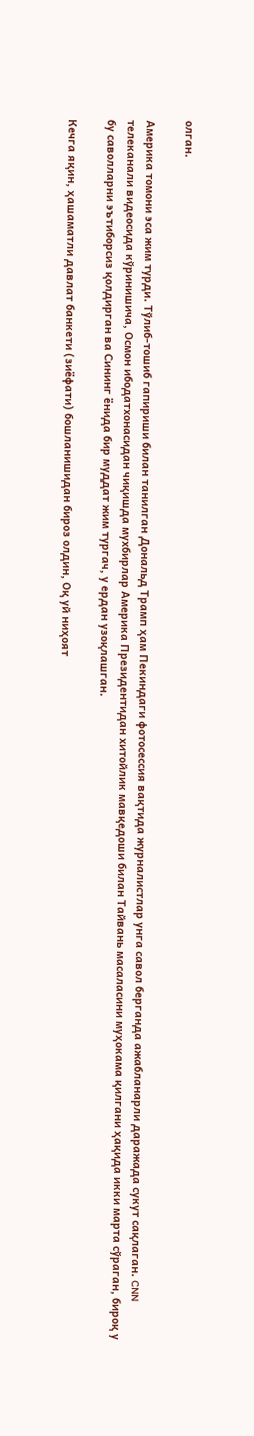олган.

Америка томони эса жим турди. Тўлиб-тошиб гапириши билан танилган Дональд Трамп ҳам Пекиндаги фотосессия вақтида журналистлар унга савол берганда ажабланарли даражада сукут сақлаган. CNN телеканали видеосида кўринишича, Осмон ибодатхонасидан чиқишда мухбирлар Америка Президентидан хитойлик мавқедоши билан Тайвань масаласини муҳокама қилгани ҳақида икки марта сўраган, бироқ у бу саволларни эътиборсиз қолдирган ва Сининг ёнида бир муддат жим тургач, у ердан узоқлашган.

Кечга яқин, ҳашаматли давлат банкети (зиёфати) бошланишидан бироз олдин, Оқ уй ниҳоят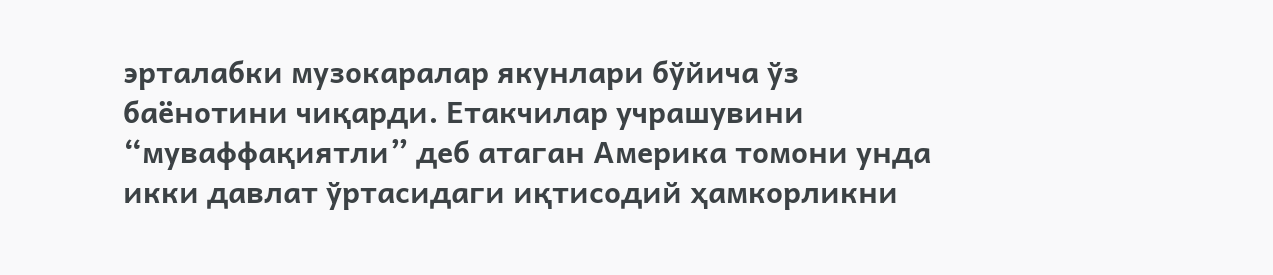эрталабки музокаралар якунлари бўйича ўз баёнотини чиқарди. Етакчилар учрашувини “муваффақиятли” деб атаган Америка томони унда икки давлат ўртасидаги иқтисодий ҳамкорликни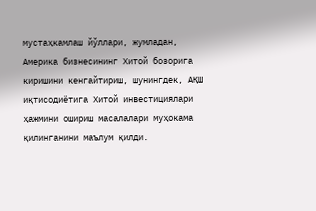мустаҳкамлаш йўллари, жумладан, Америка бизнесининг Хитой бозорига киришини кенгайтириш, шунингдек, АҚШ иқтисодиётига Хитой инвестициялари ҳажмини ошириш масалалари муҳокама қилинганини маълум қилди.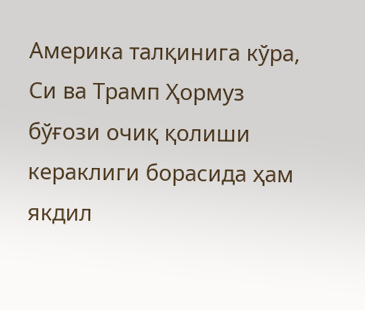Америка талқинига кўра, Си ва Трамп Ҳормуз бўғози очиқ қолиши кераклиги борасида ҳам якдил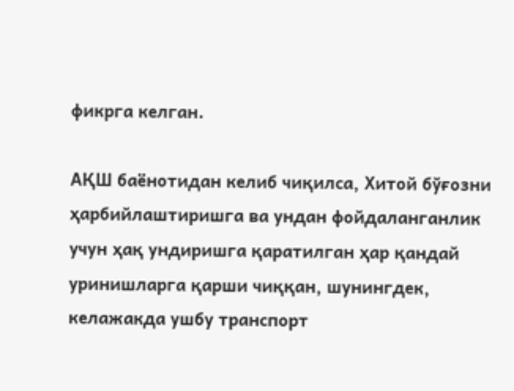фикрга келган.

АҚШ баёнотидан келиб чиқилса, Хитой бўғозни ҳарбийлаштиришга ва ундан фойдаланганлик учун ҳақ ундиришга қаратилган ҳар қандай уринишларга қарши чиққан, шунингдек, келажакда ушбу транспорт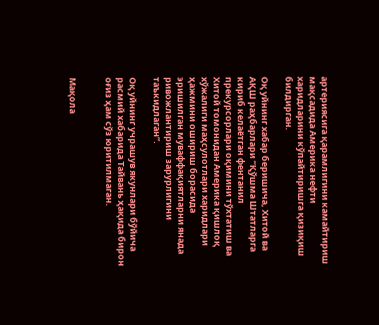артериясига қарамлигини камайтириш мақсадида Америка нефти харидларини кўпайтиришга қизиқиш билдирган.

Оқ уйнинг хабар беришича, Хитой ва АҚШ раҳбарлари “Қўшма Штатларга кириб келаётган фентанил прекурсорлари оқимини тўхтатиш ва Хитой томонидан Америка қишлоқ хўжалиги маҳсулотлари харидлари ҳажмини ошириш борасида эришилган муваффақиятларни янада ривожлантириш зарурлигини таъкидлаган”.

Оқ уйнинг учрашув якунлари бўйича расмий хабарида Тайвань ҳақида бирон оғиз ҳам сўз юритилмаган.


Мақола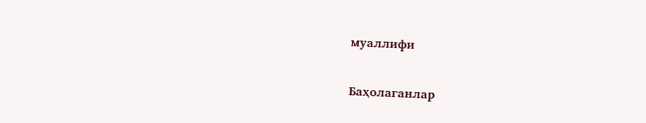муаллифи

Баҳолаганлар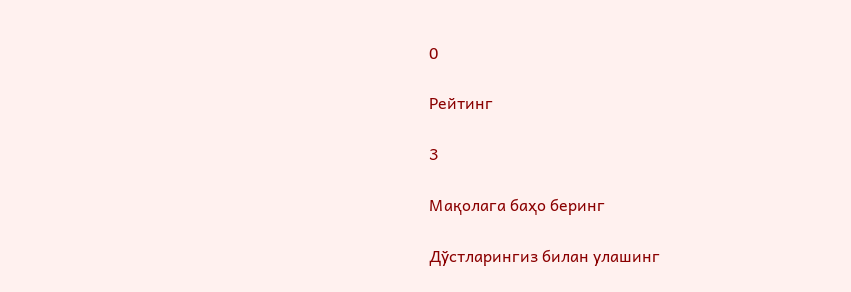0

Рейтинг

3

Мақолага баҳо беринг

Дўстларингиз билан улашинг